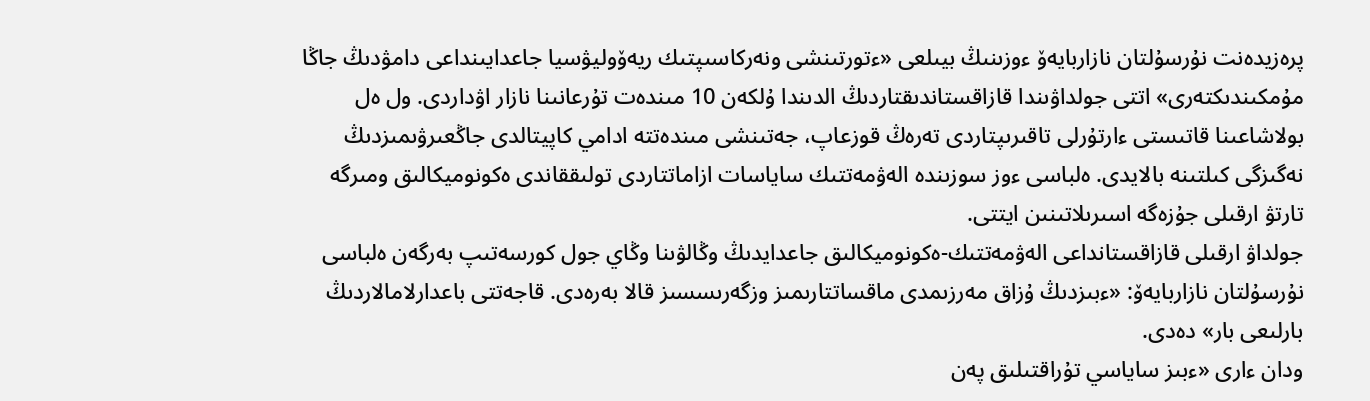پرەزيدەنت نۇرسۇلتان نازاربايەۆ ءوزىنىڭ بيىلعى «ءتورتىنشى ونەركاسىپتىك ريەۆوليۋسيا جاعدايىنداعى دامۋدىڭ جاڭا مۇمكىندىكتەرى» اتتى جولداۋىندا قازاقستاندىقتاردىڭ الدىندا ۇلكەن 10 مىندەت تۇرعانىنا نازار اۋداردى. ول ەل بولاشاعىنا قاتىستى ءارتۇرلى تاقىرىپتاردى تەرەڭ قوزعاپ، جەتىنشى مىندەتتە ادامي كاپيتالدى جاڭعىرۋىمىزدىڭ نەگىزگى كىلتىنە بالايدى. ەلباسى ءوز سوزىندە الەۋمەتتىك ساياسات ازاماتتاردى تولىققاندى ەكونوميكالىق ومىرگە تارتۋ ارقىلى جۇزەگە اسىرىلاتىنىن ايتتى.
جولداۋ ارقىلى قازاقستانداعى الەۋمەتتىك-ەكونوميكالىق جاعدايدىڭ وڭالۋىنا وڭاي جول كورسەتىپ بەرگەن ەلباسى نۇرسۇلتان نازاربايەۆ: «ءبىزدىڭ ۇزاق مەرزىمدى ماقساتتارىمىز وزگەرىسسىز قالا بەرەدى. قاجەتتى باعدارلامالاردىڭ بارلىعى بار» دەدى.
ودان ءارى «ءبىز ساياسي تۇراقتىلىق پەن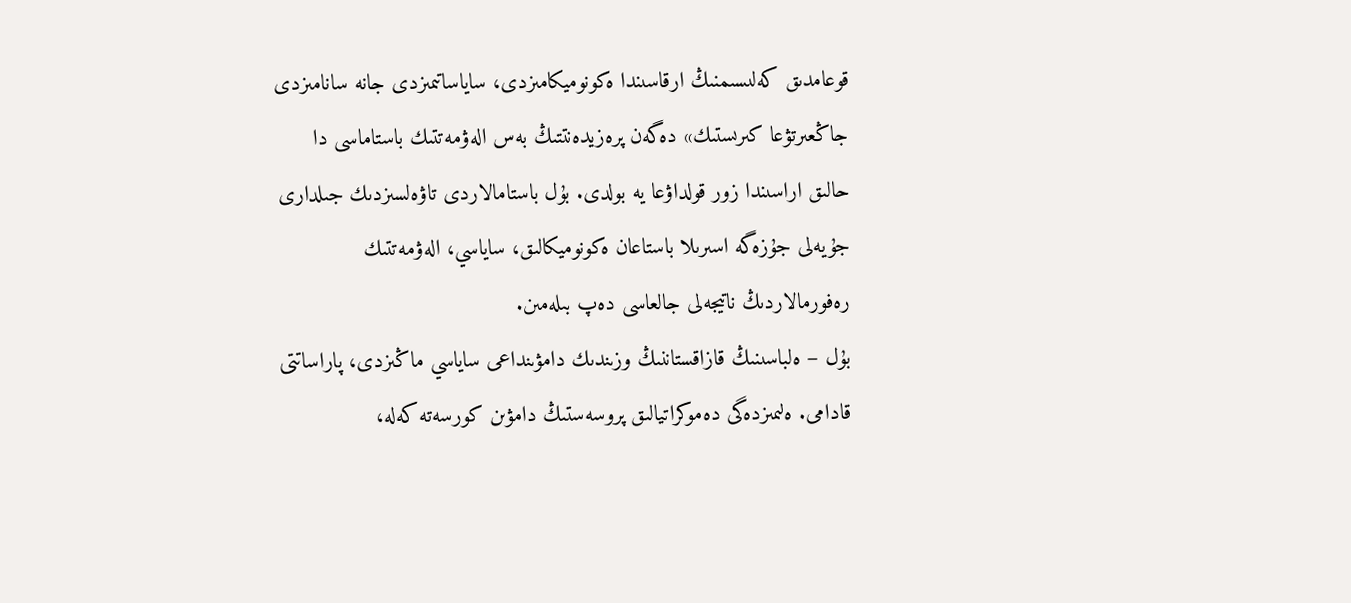قوعامدىق كەلىسىمنىڭ ارقاسىندا ەكونوميكامىزدى، ساياساتىمىزدى جانە سانامىزدى جاڭعىرتۋعا كىرىستىك» دەگەن پرەزيدەنتتىڭ بەس الەۋمەتتىك باستاماسى دا حالىق اراسىندا زور قولداۋعا يە بولدى. بۇل باستامالاردى تاۋەلسىزدىك جىلدارى جۇيەلى جۇزەگە اسىرىلا باستاعان ەكونوميكالىق، ساياسي، الەۋمەتتىك رەفورمالاردىڭ ناتيجەلى جالعاسى دەپ بىلەمىن.
بۇل – ەلباسىنىڭ قازاقستاننىڭ وزىندىك دامۋىنداعى ساياسي ماڭىزدى، پاراساتتى قادامى. ەلىمىزدەگى دەموكراتيالىق پروسەستىڭ دامۋىن كورسەتە كەلە،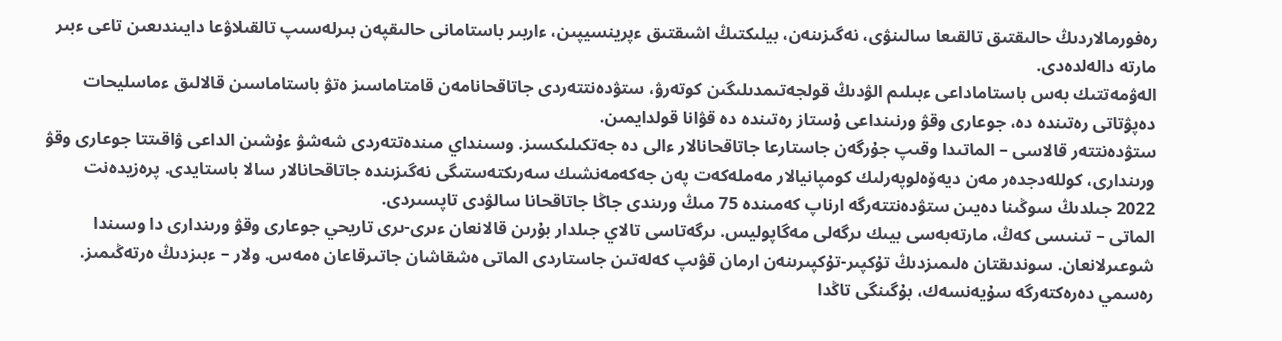رەفورمالاردىڭ حالىقتىق تالقىعا سالىنۋى، نەگىزىنەن، بيلىكتىڭ اشىقتىق ءپرينسيپىن، ءاربىر باستامانى حالىقپەن بىرلەسىپ تالقىلاۋعا دايىندىعىن تاعى ءبىر مارتە دالەلدەدى.
الەۋمەتتىك بەس باستاماداعى ءبىلىم الۋدىڭ قولجەتىمدىلىگىن كوتەرۋ، ستۋدەنتتەردى جاتاقحانامەن قامتاماسىز ەتۋ باستاماسىن قالالىق ءماسليحات دەپۋتاتى رەتىندە دە، جوعارى وقۋ ورنىنداعى ۇستاز رەتىندە دە قۋانا قولدايمىن.
ستۋدەنتتەر قالاسى – الماتىدا وقىپ جۇرگەن جاستارعا جاتاقحانالار ءالى دە جەتكىلىكسىز. وسىنداي مىندەتتەردى شەشۋ ءۇشىن الداعى ۋاقىتتا جوعارى وقۋ ورىندارى، كوللەدجدەر مەن ديەۆەلوپەرلىك كومپانيالار مەملەكەت پەن جەكەمەنشىك سەرىكتەستىگى نەگىزىندە جاتاقحانالار سالا باستايدى. پرەزيدەنت 2022 جىلدىڭ سوڭىنا دەيىن ستۋدەنتتەرگە ارناپ كەمىندە 75 مىڭ ورىندى جاڭا جاتاقحانا سالۋدى تاپسىردى.
الماتى – تىنىسى كەڭ، مارتەبەسى بيىك ىرگەلى مەگاپوليس. ىرگەتاسى تالاي جىلدار بۇرىن قالانعان ءىرى-ىرى تاريحي جوعارى وقۋ ورىندارى دا وسىندا شوعىرلانعان. سوندىقتان ەلىمىزدىڭ تۇكپىر-تۇكپىرىنەن ارمان قۋىپ كەلەتىن جاستاردى الماتى ەشقاشان جاتىرقاعان ەمەس. ولار – ءبىزدىڭ ەرتەڭىمىز.
رەسمي دەرەكتەرگە سۇيەنسەك، بۇگىنگى تاڭدا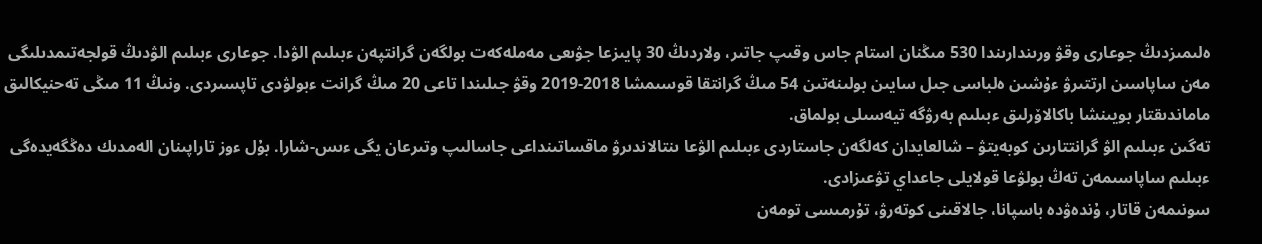ەلىمىزدىڭ جوعارى وقۋ ورىندارىندا 530 مىڭنان استام جاس وقىپ جاتىر، ولاردىڭ 30 پايىزعا جۋىعى مەملەكەت بولگەن گرانتپەن ءبىلىم الۋدا. جوعارى ءبىلىم الۋدىڭ قولجەتىمدىلىگى مەن ساپاسىن ارتتىرۋ ءۇشىن ەلباسى جىل سايىن بولىنەتىن 54 مىڭ گرانتقا قوسىمشا 2018-2019 وقۋ جىلىندا تاعى 20 مىڭ گرانت ءبولۋدى تاپسىردى. ونىڭ 11 مىڭى تەحنيكالىق ماماندىقتار بويىنشا باكالاۆرلىق ءبىلىم بەرۋگە تيەسىلى بولماق.
تەگىن ءبىلىم الۋ گرانتتارىن كوبەيتۋ – شالعايدان كەلگەن جاستاردى ءبىلىم الۋعا ىنتالاندىرۋ ماقساتىنداعى جاسالىپ وتىرعان يگى ءىس-شارا. بۇل ءوز تاراپىنان الەمدىك دەڭگەيدەگى ءبىلىم ساپاسىمەن تەڭ بولۋعا قولايلى جاعداي تۋعىزادى.
سونىمەن قاتار، ۇندەۋدە باسپانا، جالاقىنى كوتەرۋ، تۇرمىسى تومەن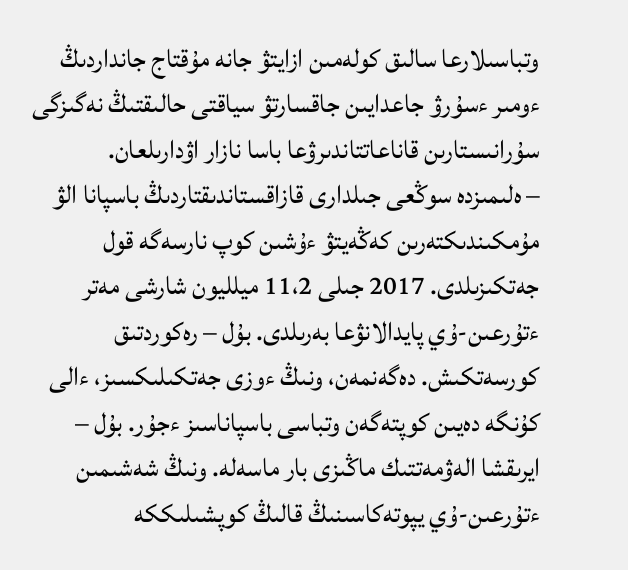وتباسىلارعا سالىق كولەمىن ازايتۋ جانە مۇقتاج جانداردىڭ ءومىر ءسۇرۋ جاعدايىن جاقسارتۋ سياقتى حالىقتىڭ نەگىزگى سۇرانىستارىن قاناعاتتاندىرۋعا باسا نازار اۋدارىلعان.
– ەلىمىزدە سوڭعى جىلدارى قازاقستاندىقتاردىڭ باسپانا الۋ مۇمكىندىكتەرىن كەڭەيتۋ ءۇشىن كوپ نارسەگە قول جەتكىزىلدى. 2017 جىلى 11،2 ميلليون شارشى مەتر ءتۇرعىن-ۇي پايدالانۋعا بەرىلدى. بۇل – رەكوردتىق كورسەتكىش. دەگەنمەن، ونىڭ ءوزى جەتكىلىكسىز، ءالى كۇنگە دەيىن كوپتەگەن وتباسى باسپاناسىز ءجۇر. بۇل – ايرىقشا الەۋمەتتىك ماڭىزى بار ماسەلە. ونىڭ شەشىمىن ءتۇرعىن-ۇي يپوتەكاسىنىڭ قالىڭ كوپشىلىككە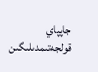جاپپاي قولجەتىمدىلىگىن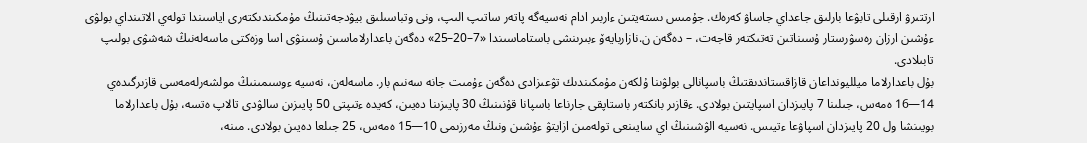ارتتىرۋ ارقىلى تابۋعا بارلىق جاعداي جاساۋ كەرەك. جۇمىس ىستەيتىن ءاربىر ادام نەسيەگە پاتەر ساتىپ الىپ، ونى وتباسىلىق بيۋدجەتىنىڭ مۇمكىندىكتەرى اياسىندا تولەي الاتىنداي بولۋى ءۇشىن ارزان رەسۋرستار ۇسىناتىن تەتىكتەر قاجەت، – دەگەن ن.نازاربايەۆ ءبىرىنشى باستاماسىندا «7–20–25» دەگەن باعدارلاماسىن ۇسىنۋى اسا وزەكتى ماسەلەنىڭ شەشۋى بولىپ تابىلادى.
بۇل باعدارلاما ميلليونداعان قازاقستاندىقتىڭ باسپانالى بولۋىنا ۇلكەن مۇمكىندىك تۋعىزادى دەگەن ءۇمىت جانە سەنىم بار. ماسەلەن، نەسيە ءوسىمىنىڭ مولشەرلەمەسى قازىرگىدەي 14—16 ەمەس، جىلىنا 7 پايىزدان اسپايتىن بولادى. ءقازىر بانكتەر باستاپقى جارناعا باسپانا قۇنىنىڭ 30 پايىزىنا دەيىن، كەيدە ءتىپتى 50 پايىزىن سالۋدى تالاپ ەتسە، بۇل باعدارلاما بويىنشا ول 20 پايىزدان اسپاۋعا ءتيىس. نەسيە الۋشىنىڭ اي سايىنعى تولەمىن ازايتۋ ءۇشىن ونىڭ مەرزىمى 10—15 ەمەس، 25 جىلعا دەيىن بولادى. مىنە،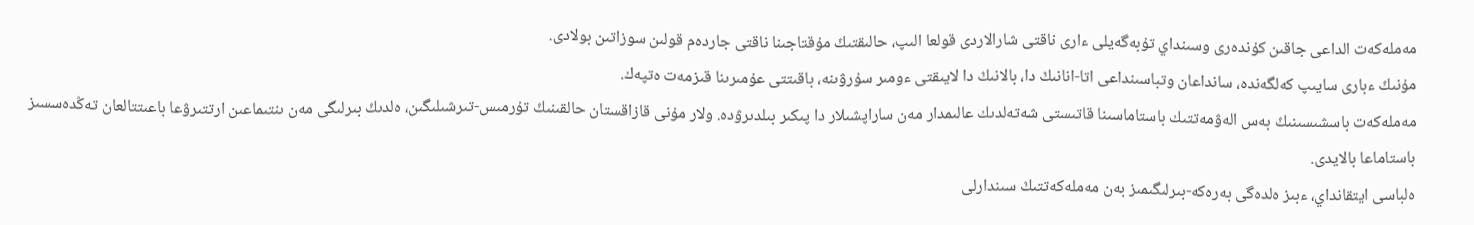مەملەكەت الداعى جاقىن كۇندەرى وسىنداي تۇبەگەيلى ءارى ناقتى شارالاردى قولعا الىپ، حالىقتىڭ مۇقتاجىنا ناقتى جاردەم قولىن سوزاتىن بولادى.
مۇنىڭ ءبارى سايىپ كەلگەندە، سانداعان وتباسىنداعى اتا-انانىڭ دا، بالانىڭ دا لايىقتى ءومىر سۇرۋىنە، باقىتتى عۇمىرىنا قىزمەت ەتپەك.
مەملەكەت باسشىسىنىڭ بەس الەۋمەتتىك باستاماسىنا قاتىستى شەتەلدىك عالىمدار مەن ساراپشىلار دا پىكىر بىلدىرۋدە. ولار مۇنى قازاقستان حالقىنىڭ تۇرمىس-تىرشىلىگىن، ەلدىڭ بىرلىگى مەن ىنتىماعىن ارتتىرۋعا باعىتتالعان تەڭدەسسىز باستاماعا بالايدى.
ەلباسى ايتقانداي، ءبىز ەلدەگى بەرەكە-بىرلىگىمىز بەن مەملەكەتتىڭ سىندارلى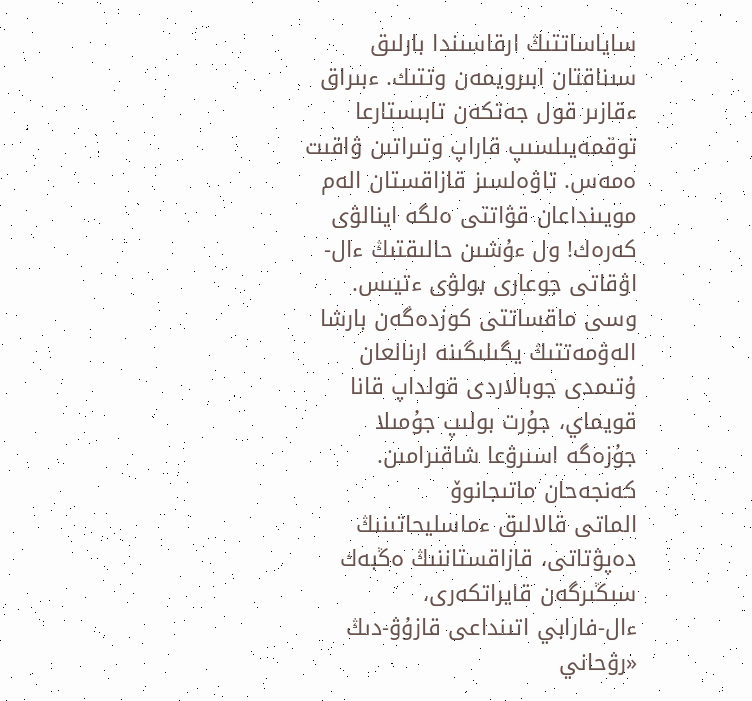ساياساتتىڭ ارقاسىندا بارلىق سىناقتان ابىرويمەن وتتىك. ءبىراق ءقازىر قول جەتكەن تابىستارعا توقمەيىلسىپ قاراپ وتىراتىن ۋاقىت ەمەس. تاۋەلسىز قازاقستان الەم مويىنداعان قۋاتتى ەلگە اينالۋى كەرەك! ول ءۇشىن حالىقتىڭ ءال-اۋقاتى جوعارى بولۋى ءتيىس. وسى ماقساتتى كوزدەگەن بارشا الەۋمەتتىڭ يگىلىگىنە ارنالعان ۇتىمدى جوبالاردى قولداپ قانا قويماي، جۇرت بولىپ جۇمىلا جۇزەگە اسىرۋعا شاقىرامىن.
كەنجەحان ماتىجانوۆ
الماتى قالالىق ءماسليحاتىنىڭ دەپۋتاتى، قازاقستاننىڭ ەڭبەك سىڭىرگەن قايراتكەرى،
ءال-فارابي اتىنداعى قازۇۋ-دىڭ «رۋحاني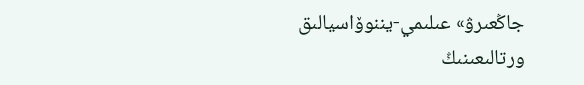جاڭعىرۋ» عىلىمي-يننوۆاسيالىق
ورتالىعىنىڭ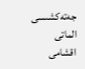جەتەكشىسى
الماتى اقشامى